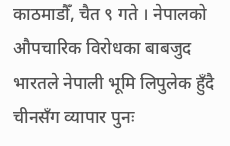काठमाडौँ, चैत ९ गते । नेपालको औपचारिक विरोधका बाबजुद भारतले नेपाली भूमि लिपुलेक हुँदै चीनसँग व्यापार पुनः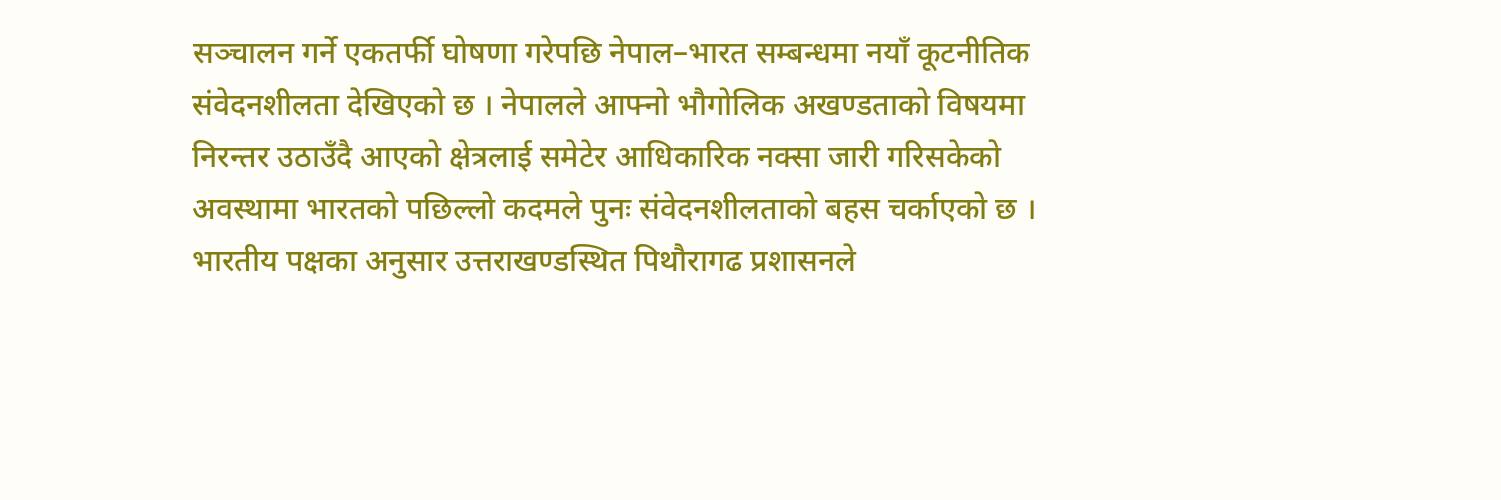सञ्चालन गर्ने एकतर्फी घोषणा गरेपछि नेपाल–भारत सम्बन्धमा नयाँ कूटनीतिक संवेदनशीलता देखिएको छ । नेपालले आफ्नो भौगोलिक अखण्डताको विषयमा निरन्तर उठाउँदै आएको क्षेत्रलाई समेटेर आधिकारिक नक्सा जारी गरिसकेको अवस्थामा भारतको पछिल्लो कदमले पुनः संवेदनशीलताको बहस चर्काएको छ ।
भारतीय पक्षका अनुसार उत्तराखण्डस्थित पिथौरागढ प्रशासनले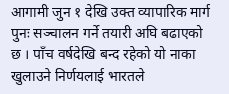आगामी जुन १ देखि उक्त व्यापारिक मार्ग पुनः सञ्चालन गर्ने तयारी अघि बढाएको छ । पाँच वर्षदेखि बन्द रहेको यो नाका खुलाउने निर्णयलाई भारतले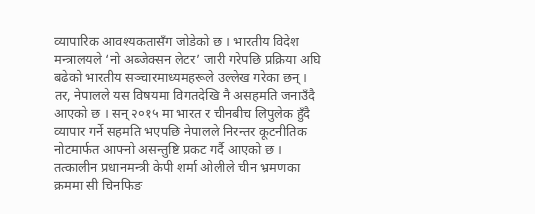व्यापारिक आवश्यकतासँग जोडेको छ । भारतीय विदेश मन्त्रालयले ‘नो अब्जेक्सन लेटर’ जारी गरेपछि प्रक्रिया अघि बढेको भारतीय सञ्चारमाध्यमहरूले उल्लेख गरेका छन् । तर, नेपालले यस विषयमा विगतदेखि नै असहमति जनाउँदै आएको छ । सन् २०१५ मा भारत र चीनबीच लिपुलेक हुँदै व्यापार गर्ने सहमति भएपछि नेपालले निरन्तर कूटनीतिक नोटमार्फत आफ्नो असन्तुष्टि प्रकट गर्दै आएको छ ।
तत्कालीन प्रधानमन्त्री केपी शर्मा ओलीले चीन भ्रमणका क्रममा सी चिनफिङ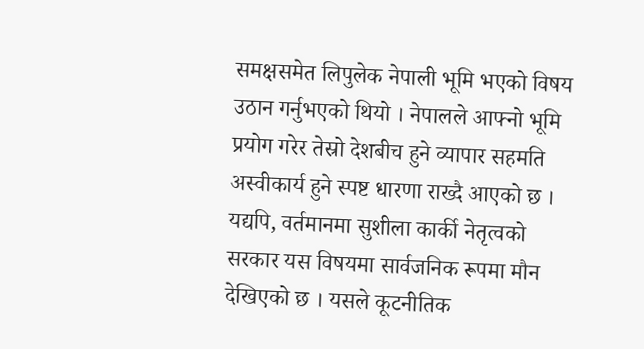समक्षसमेत लिपुलेक नेपाली भूमि भएको विषय उठान गर्नुभएको थियो । नेपालले आफ्नो भूमि प्रयोग गरेर तेस्रो देशबीच हुने व्यापार सहमति अस्वीकार्य हुने स्पष्ट धारणा राख्दै आएको छ । यद्यपि, वर्तमानमा सुशीला कार्की नेतृत्वको सरकार यस विषयमा सार्वजनिक रूपमा मौन देखिएको छ । यसले कूटनीतिक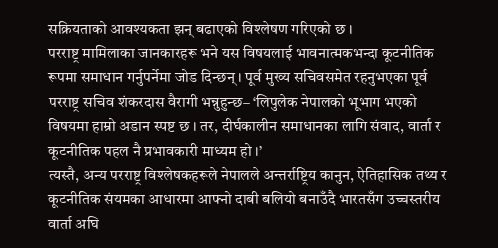सक्रियताको आवश्यकता झन् बढाएको विश्लेषण गरिएको छ ।
परराष्ट्र मामिलाका जानकारहरू भने यस विषयलाई भावनात्मकभन्दा कूटनीतिक रूपमा समाधान गर्नुपर्नेमा जोड दिन्छन् । पूर्व मुख्य सचिवसमेत रहनुभएका पूर्व परराष्ट्र सचिव शंकरदास वैरागी भन्नुहुन्छ– ‘लिपुलेक नेपालको भूभाग भएको विषयमा हाम्रो अडान स्पष्ट छ । तर, दीर्घकालीन समाधानका लागि संवाद, वार्ता र कूटनीतिक पहल नै प्रभावकारी माध्यम हो ।’
त्यस्तै, अन्य परराष्ट्र विश्लेषकहरूले नेपालले अन्तर्राष्ट्रिय कानुन, ऐतिहासिक तथ्य र कूटनीतिक संयमका आधारमा आफ्नो दाबी बलियो बनाउँदै भारतसँग उच्चस्तरीय वार्ता अघि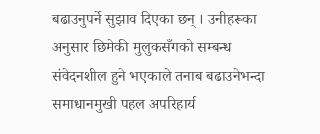बढाउनुपर्ने सुझाव दिएका छन् । उनीहरूका अनुसार छिमेकी मुलुकसँगको सम्बन्ध संवेदनशील हुने भएकाले तनाब बढाउनेभन्दा समाधानमुखी पहल अपरिहार्य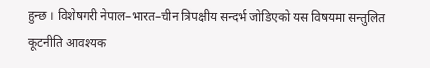हुन्छ । विशेषगरी नेपाल–भारत–चीन त्रिपक्षीय सन्दर्भ जोडिएको यस विषयमा सन्तुलित कूटनीति आवश्यक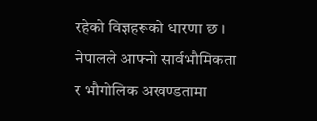रहेको विज्ञहरूको धारणा छ । नेपालले आफ्नो सार्वभौमिकता र भौगोलिक अखण्डतामा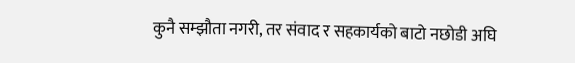कुनै सम्झौता नगरी, तर संवाद र सहकार्यको बाटो नछोडी अघि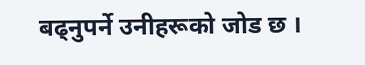बढ्नुपर्ने उनीहरूको जोड छ ।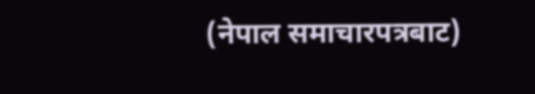(नेपाल समाचारपत्रबाट)